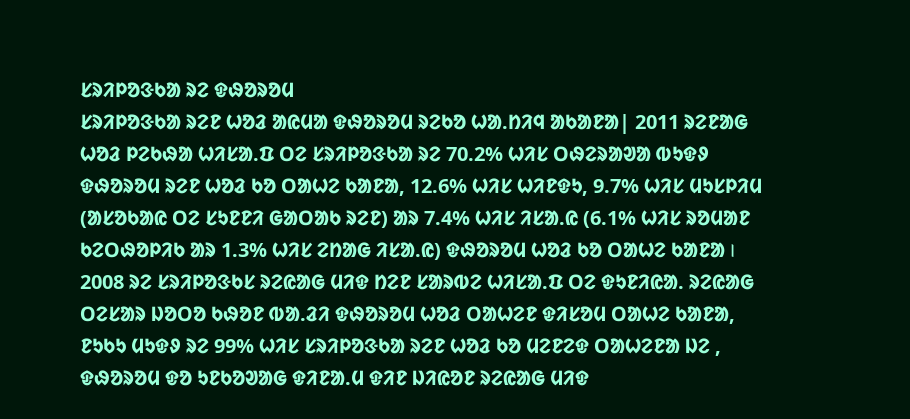ᱥᱨᱤᱞᱚᱝᱠᱟ ᱨᱮ ᱫᱷᱚᱨᱚᱢ
ᱥᱨᱤᱞᱚᱝᱠᱟ ᱨᱮᱱ ᱦᱚᱲ ᱟᱭᱢᱟ ᱫᱷᱚᱨᱚᱢ ᱨᱮᱠᱚ ᱦᱟ.ᱴᱤᱧ ᱟᱠᱟᱱᱟ| 2011 ᱨᱮᱱᱟᱜ ᱦᱚᱲ ᱞᱮᱠᱷᱟ ᱦᱤᱥᱟ.ᱯ ᱛᱮ ᱥᱨᱤᱞᱚᱝᱠᱟ ᱨᱮ 70.2% ᱦᱤᱥ ᱛᱷᱮᱨᱟᱣᱟ ᱵᱩᱫᱽ ᱫᱷᱚᱨᱚᱢ ᱨᱮᱱ ᱦᱚᱲ ᱠᱚ ᱛᱟᱦᱮ ᱠᱟᱱᱟ, 12.6% ᱦᱤᱥ ᱦᱤᱱᱫᱩ, 9.7% ᱦᱤᱥ ᱢᱩᱥᱞᱤᱢ (ᱟᱥᱚᱠᱟᱭ ᱛᱮ ᱥᱩᱱᱱᱤ ᱜᱟᱛᱟᱠ ᱨᱮᱱ) ᱟᱨ 7.4% ᱦᱤᱥ ᱤᱥᱟ.ᱭ (6.1% ᱦᱤᱥ ᱨᱚᱢᱟᱱ ᱠᱮᱛᱷᱚᱞᱤᱠ ᱟᱨ 1.3% ᱦᱤᱥ ᱮᱴᱟᱜ ᱤᱥᱟ.ᱭ) ᱫᱷᱚᱨᱚᱢ ᱦᱚᱲ ᱠᱚ ᱛᱟᱦᱮ ᱠᱟᱱᱟ । 2008 ᱨᱮ ᱥᱨᱤᱞᱚᱝᱠᱥ ᱨᱮᱭᱟᱜ ᱢᱤᱫ ᱴᱮᱱ ᱥᱟᱨᱵᱮ ᱦᱤᱥᱟ.ᱯ ᱛᱮ ᱫᱩᱱᱤᱭᱟ. ᱨᱮᱭᱟᱜ ᱛᱮᱥᱟᱨ ᱡᱚᱛᱚ ᱠᱷᱚᱱ ᱵᱟ.ᱲᱤ ᱫᱷᱚᱨᱚᱢ ᱦᱚᱲ ᱛᱟᱦᱮᱱ ᱫᱤᱥᱚᱢ ᱛᱟᱦᱮ ᱠᱟᱱᱟ, ᱱᱩᱠᱩ ᱢᱩᱫᱽ ᱨᱮ 99% ᱦᱤᱥ ᱥᱨᱤᱞᱚᱝᱠᱟ ᱨᱮᱱ ᱦᱚᱲ ᱠᱚ ᱢᱮᱱᱮᱫ ᱛᱟᱦᱮᱱᱟ ᱡᱮ , ᱫᱷᱚᱨᱚᱢ ᱫᱚ ᱩᱱᱠᱚᱣᱟᱜ ᱫᱤᱱᱟ.ᱢ ᱫᱤᱱ ᱡᱤᱭᱚᱱ ᱨᱮᱭᱟᱜ ᱢᱤᱫ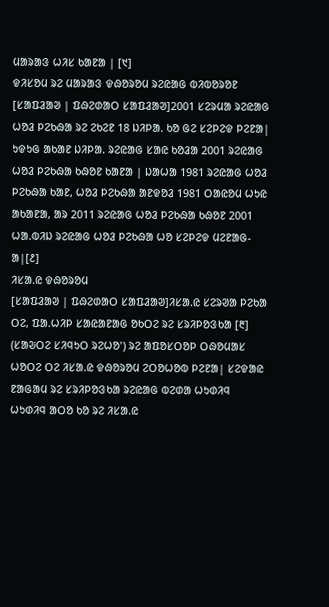ᱢᱟᱨᱟᱝ ᱦᱤᱥ ᱠᱟᱱᱟ | [᱑]
ᱫᱤᱥᱚᱢ ᱨᱮ ᱢᱟᱨᱟᱝ ᱫᱷᱚᱨᱚᱢ ᱨᱮᱭᱟᱜ ᱵᱤᱵᱚᱨᱚᱱ
[ᱥᱟᱯᱲᱟᱣ | ᱯᱷᱮᱰᱟᱛ ᱥᱟᱯᱲᱟᱣ]2001 ᱥᱮᱨᱢᱟ ᱨᱮᱭᱟᱜ ᱦᱚᱲ ᱞᱮᱠᱷᱟ ᱨᱮ ᱮᱠᱮᱱ 18 ᱡᱤᱞᱟ. ᱠᱚ ᱜᱮ ᱥᱮᱞᱮᱫ ᱞᱮᱱᱟ| ᱩᱫᱩᱜ ᱟᱠᱟᱱ ᱡᱤᱞᱟ. ᱨᱮᱭᱟᱜ ᱥᱟᱭ ᱠᱚᱲᱟ 2001 ᱨᱮᱭᱟᱜ ᱦᱚᱲ ᱞᱮᱠᱷᱟ ᱠᱷᱚᱱ ᱠᱟᱱᱟ | ᱡᱟᱦᱟ 1981 ᱨᱮᱭᱟᱜ ᱦᱚᱲ ᱞᱮᱠᱷᱟ ᱠᱟᱱ, ᱦᱚᱲ ᱞᱮᱠᱷᱟ ᱟᱱᱫᱚᱲ 1981 ᱛᱟᱭᱚᱢ ᱦᱩᱭ ᱟᱠᱟᱱᱟ, ᱟᱨ 2011 ᱨᱮᱭᱟᱜ ᱦᱚᱲ ᱞᱮᱠᱷᱟ ᱠᱷᱚᱱ 2001 ᱦᱟ.ᱵᱤᱡ ᱨᱮᱭᱟᱜ ᱦᱚᱲ ᱞᱮᱠᱷᱟ ᱦᱚ ᱥᱮᱞᱮᱫ ᱢᱮᱱᱟᱜ-ᱟ|[᱒]
ᱤᱥᱟ.ᱭ ᱫᱷᱚᱨᱚᱢ
[ᱥᱟᱯᱲᱟᱣ | ᱯᱷᱮᱰᱟᱛ ᱥᱟᱯᱲᱟᱣ]ᱤᱥᱟ.ᱭ ᱥᱮᱨᱣᱟ ᱞᱮᱠᱟ ᱛᱮ, ᱯᱟ.ᱦᱤᱞ ᱥᱟᱭᱟᱱᱟᱜ ᱚᱠᱛᱮ ᱨᱮ ᱥᱨᱤᱞᱚᱝᱠᱟ [᱓] (ᱥᱟᱶᱛᱮ ᱥᱤᱧᱩᱛ ᱨᱮᱦᱚ') ᱨᱮ ᱟᱯᱚᱥᱛᱚᱞ ᱛᱷᱚᱢᱟᱥ ᱦᱚᱛᱮ ᱛᱮ ᱤᱥᱟ.ᱭ ᱫᱷᱚᱨᱚᱢ ᱮᱛᱚᱦᱚᱵ ᱞᱮᱱᱟ| ᱥᱮᱫᱟᱭ ᱱᱟᱜᱟᱢ ᱨᱮ ᱥᱨᱤᱞᱚᱝᱠᱟ ᱨᱮᱭᱟᱜ ᱵᱮᱰᱟ ᱦᱩᱰᱤᱧ ᱦᱩᱰᱤᱧ ᱟᱛᱚ ᱠᱚ ᱨᱮ ᱤᱥᱟ.ᱭ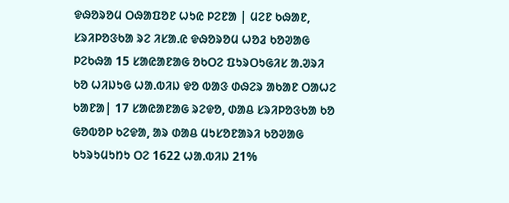ᱫᱷᱚᱨᱚᱢ ᱛᱷᱟᱯᱚᱱ ᱦᱩᱭ ᱞᱮᱱᱟ | ᱢᱮᱱ ᱠᱷᱟᱱ, ᱥᱨᱤᱞᱚᱝᱠᱟ ᱨᱮ ᱤᱥᱟ.ᱭ ᱫᱷᱚᱨᱚᱢ ᱦᱚᱲ ᱠᱚᱣᱟᱜ ᱞᱮᱠᱷᱟ 15 ᱥᱟᱭᱟᱱᱟᱜ ᱚᱠᱛᱮ ᱯᱩᱨᱛᱩᱜᱤᱥ ᱟ.ᱣᱨᱤ ᱠᱚ ᱦᱤᱡᱩᱜ ᱦᱟ.ᱵᱤᱡ ᱫᱚ ᱵᱟᱝ ᱰᱷᱮᱨ ᱟᱠᱟᱱ ᱛᱟᱦᱮ ᱠᱟᱱᱟ| 17 ᱥᱟᱭᱟᱱᱟᱜ ᱨᱮᱫᱚ, ᱰᱟᱪ ᱥᱨᱤᱞᱚᱝᱠᱟ ᱠᱚ ᱜᱚᱵᱚᱞ ᱠᱮᱫᱟ, ᱟᱨ ᱰᱟᱪ ᱢᱩᱥᱚᱱᱟᱨᱤ ᱠᱚᱣᱟᱜ ᱠᱩᱨᱩᱢᱩᱴᱩ ᱛᱮ 1622 ᱦᱟ.ᱵᱤᱡ 21%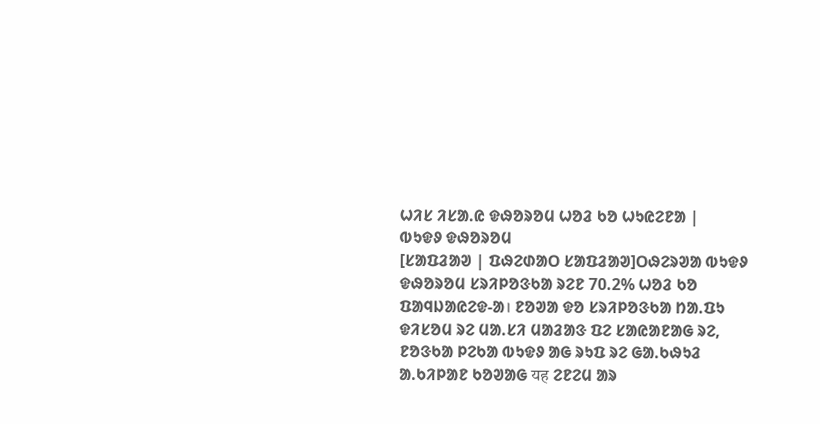ᱦᱤᱥ ᱤᱥᱟ.ᱭ ᱫᱷᱚᱨᱚᱢ ᱦᱚᱲ ᱠᱚ ᱦᱩᱭᱮᱱᱟ |
ᱵᱩᱫᱽ ᱫᱷᱚᱨᱚᱢ
[ᱥᱟᱯᱲᱟᱣ | ᱯᱷᱮᱰᱟᱛ ᱥᱟᱯᱲᱟᱣ]ᱛᱷᱮᱨᱣᱟ ᱵᱩᱫᱽ ᱫᱷᱚᱨᱚᱢ ᱥᱨᱤᱞᱚᱝᱠᱟ ᱨᱮᱱ 70.2% ᱦᱚᱲ ᱠᱚ ᱯᱟᱧᱡᱟᱭᱮᱫ-ᱟ। ᱱᱚᱣᱟ ᱫᱚ ᱥᱨᱤᱞᱚᱝᱠᱟ ᱴᱟ.ᱯᱩ ᱫᱤᱥᱚᱢ ᱨᱮ ᱢᱟ.ᱥᱤ ᱢᱟᱲᱟᱝ ᱯᱮ ᱥᱟᱭᱟᱱᱟᱜ ᱨᱮ, ᱱᱚᱝᱠᱟ ᱞᱮᱠᱟ ᱵᱩᱫᱽ ᱟᱜ ᱨᱩᱯ ᱨᱮ ᱜᱟ.ᱠᱷᱩᱲ ᱟ.ᱠᱤᱞᱟᱱ ᱠᱚᱣᱟᱜ यह ᱮᱱᱮᱢ ᱟᱨ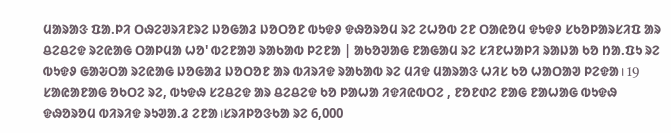ᱢᱟᱨᱟᱝ ᱯᱟ.ᱞᱤ ᱛᱷᱮᱣᱨᱤᱱᱨᱮ ᱡᱚᱜᱟᱲ ᱡᱚᱛᱚᱱ ᱵᱩᱫᱽ ᱫᱷᱚᱨᱚᱢ ᱨᱮ ᱮᱦᱚᱵ ᱮᱱ ᱛᱟᱭᱚᱢ ᱫᱩᱫᱽ ᱥᱠᱚᱞᱟᱨᱥᱤᱯ ᱟᱨ ᱪᱮᱪᱮᱫ ᱨᱮᱭᱟᱜ ᱛᱟᱞᱢᱟ ᱦᱚ' ᱵᱮᱱᱟᱣ ᱨᱟᱠᱟᱵ ᱞᱮᱱᱟ | ᱟᱠᱚᱣᱟᱜ ᱱᱟᱜᱟᱢ ᱨᱮ ᱥᱤᱱᱦᱟᱞᱤ ᱨᱟᱡᱟ ᱠᱚ ᱴᱟ.ᱯᱩ ᱨᱮ ᱵᱩᱫᱽ ᱜᱟᱶᱛᱟ ᱨᱮᱭᱟᱜ ᱡᱚᱜᱟᱲ ᱡᱚᱛᱚᱱ ᱟᱨ ᱵᱤᱨᱤᱫ ᱨᱟᱠᱟᱵ ᱨᱮ ᱢᱤᱫ ᱢᱟᱨᱟᱝ ᱦᱤᱥ ᱠᱚ ᱦᱟᱛᱟᱣ ᱞᱮᱫᱟ। 19 ᱥᱟᱭᱟᱱᱟᱜ ᱚᱠᱛᱮ ᱨᱮ, ᱵᱩᱫᱷ ᱥᱮᱪᱮᱫ ᱟᱨ ᱪᱮᱪᱮᱫ ᱠᱚ ᱞᱟᱦᱟ ᱤᱫᱤᱭᱵᱛᱮ , ᱱᱚᱱᱰᱮ ᱱᱟᱜ ᱱᱟᱦᱟᱜ ᱵᱩᱫᱷ ᱫᱷᱚᱨᱚᱢ ᱵᱤᱨᱤᱫ ᱨᱩᱣᱟ.ᱲ ᱮᱱᱟ।ᱥᱨᱤᱞᱚᱝᱠᱟ ᱨᱮ 6,000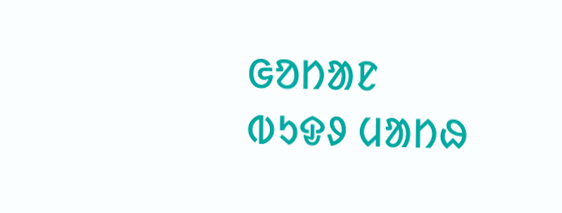ᱜᱚᱴᱟᱱ ᱵᱩᱫᱽ ᱢᱟᱴᱷ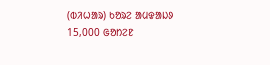(ᱵᱤᱦᱟᱨ) ᱠᱚᱨᱮ ᱟᱢᱫᱟᱡᱽ 15,000 ᱜᱚᱴᱮᱱ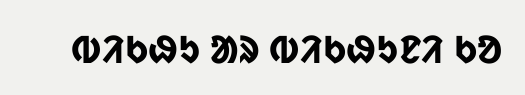ᱵᱤᱠᱷᱩ ᱟᱨ ᱵᱤᱠᱷᱩᱱᱤ ᱠᱚ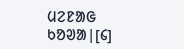ᱢᱮᱱᱟᱜ ᱠᱚᱣᱟ|[᱔]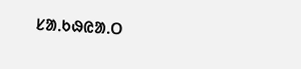ᱥᱟᱹᱠᱷᱭᱟᱹᱛ